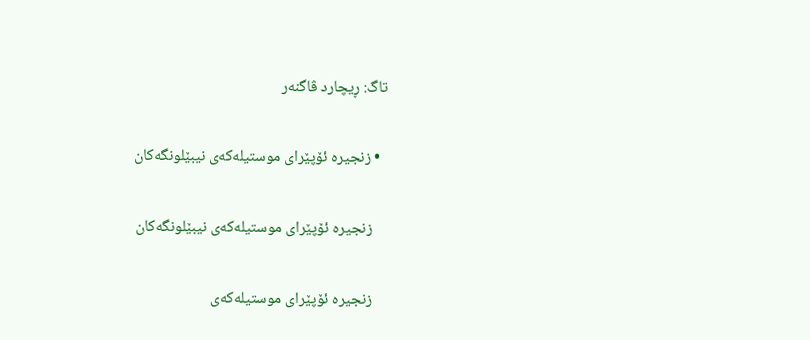تاگ: ڕیچارد ڤاگنەر

  • زنجیرە ئۆپێرای موستیلەکەی نیبێلونگەکان

    زنجیرە ئۆپێرای موستیلەکەی نیبێلونگەکان

    زنجیرە ئۆپێرای موستیلەکەی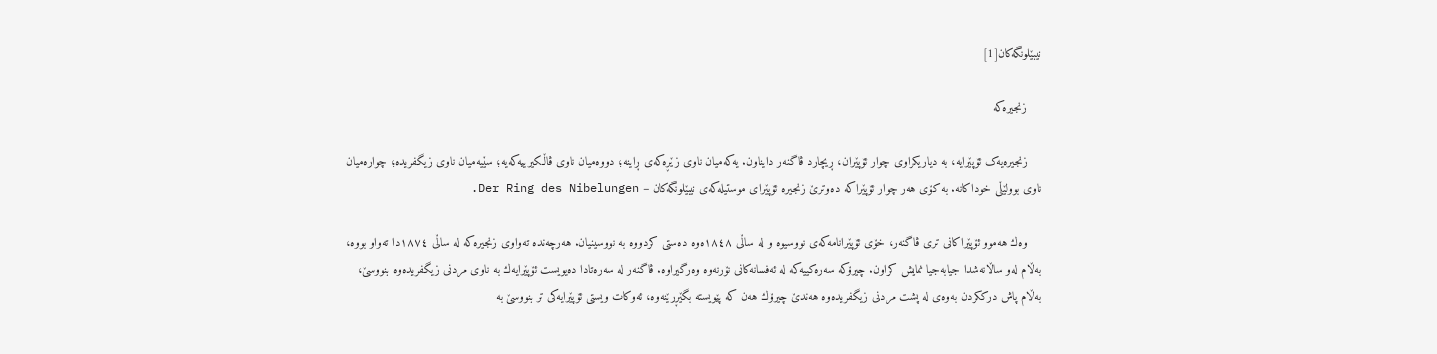نیبێلونگەکان[1]

    زنجیرەکە

    زنجیرەیەک ئۆپێرایە، بە دیاریکراوی چوار ئۆپێران، ڕیچارد ڤاگنەر دایناون. یەکەمیان ناوی زێڕەکەی ڕاینە؛ دووەمیان ناوی ڤاڵکیرییەکەیە؛ سێیەمیان ناوی زیگفریدە؛ چوارەمیان ناوی بوولێڵی خوداکانە. بە کۆی هەر چوار ئۆپێراکە دەوترێ زنجیرە ئۆپێرای موستیلەكەی نیبێلونگەكان – Der Ring des Nibelungen.

    وەك هەموو ئۆپێراكانی تری ڤاگنەر، خۆی ئۆپێرانامەکەی نووسیوە و لە ساڵی ١٨٤٨ەوە دەستی كردووە بە نووسینیان. هەرچەندە تەواوی زنجیرەكە لە ساڵی ١٨٧٤دا تەواو بووە، بەڵام لەو ساڵانەشدا جیابەجیا نمایش كراون. چیرۆكە سەرەكییەكە لە ئەفسانەكانی نۆرنەوە وەرگیراوه. ڤاگنەر لە سەرەتادا دەیویست ئۆپێرایەك بە ناوی مردنی زیگفریدەوە‌ بنووسێ، بەڵام پاش درككردن بەوەی لە پشت مردنی زیگفریدە‌وە هەندێ چیرۆك هەن كە پێویستە بگێڕرێنەوە، ئەوكات ویستی ئۆپێرایەكی تر بنووسێ بە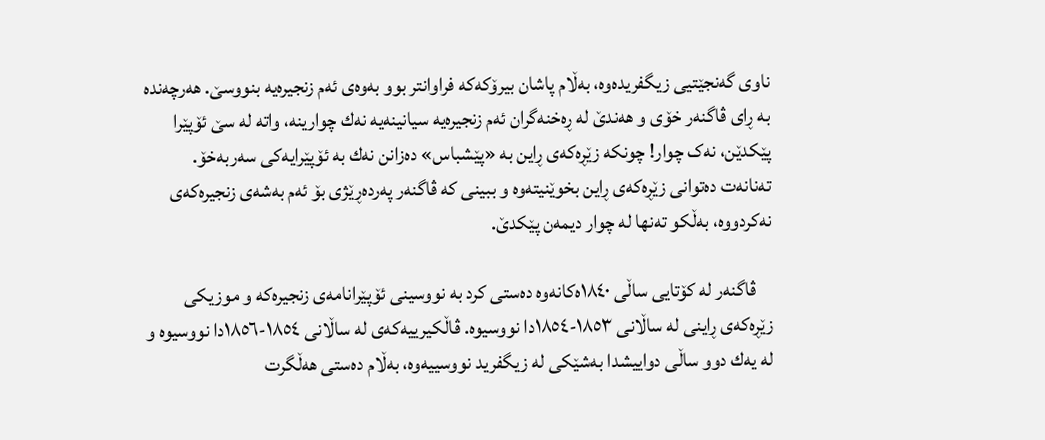ناوی گەنجێتیی زیگفریدەوە، بەڵام پاشان بیرۆكەكە فراوانتر بوو بەوەی ئەم زنجیرەیە بنووسێ. هەرچەندە بە ڕای ڤاگنەر خۆی و هەندێ لە ڕەخنەگران ئەم زنجیرەیە سیانینەیە نەك چوارینە، واتە لە سێ ئۆپێرا پێکدێن، نەک چوار! چونكە زێڕەکەی ڕاین بە «پێشباس» دەزانن نەك بە ئۆپێرایەكی سەربەخۆ. تەنانەت دەتوانی زێڕەکەی ڕاین بخوێنیتەوە و ببینی کە ڤاگنەر پەردەڕێژی بۆ ئەم بەشەی زنجیرەكەی نەكردووە، بەڵکو تەنها لە چوار دیمەن پێكدێ.

    ڤاگنەر لە كۆتایی ساڵی ١٨٤٠ەکانەوە دەستی كرد بە نووسینی ئۆپێرانامەی زنجیرەكە و موزیكی زێڕەکەی ڕاینی لە ساڵانی ١٨٥٣-١٨٥٤دا نووسیوه. ڤاڵكیرییەكەی لە ساڵانی ١٨٥٤-١٨٥٦دا نووسیوە و لە یەك دوو ساڵی دواییشدا بەشێكی لە زیگفرید نووسییەوە، بەڵام دەستی هەڵگرت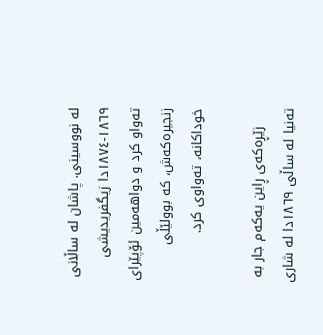لە نووسینی. پاشان لە ساڵانی ١٨٦٩-١٨٧٤دا زیگفریدیشی تەواو كرد و دواهەمین ئۆپێرای زنجیرەکەش، کە بوولێڵی خوداكانە، تەواوی کرد.

    زێڕەکەی ڕاین یەكەم جار بە تەنیا لە ساڵی ١٨٦٩دا لە شاری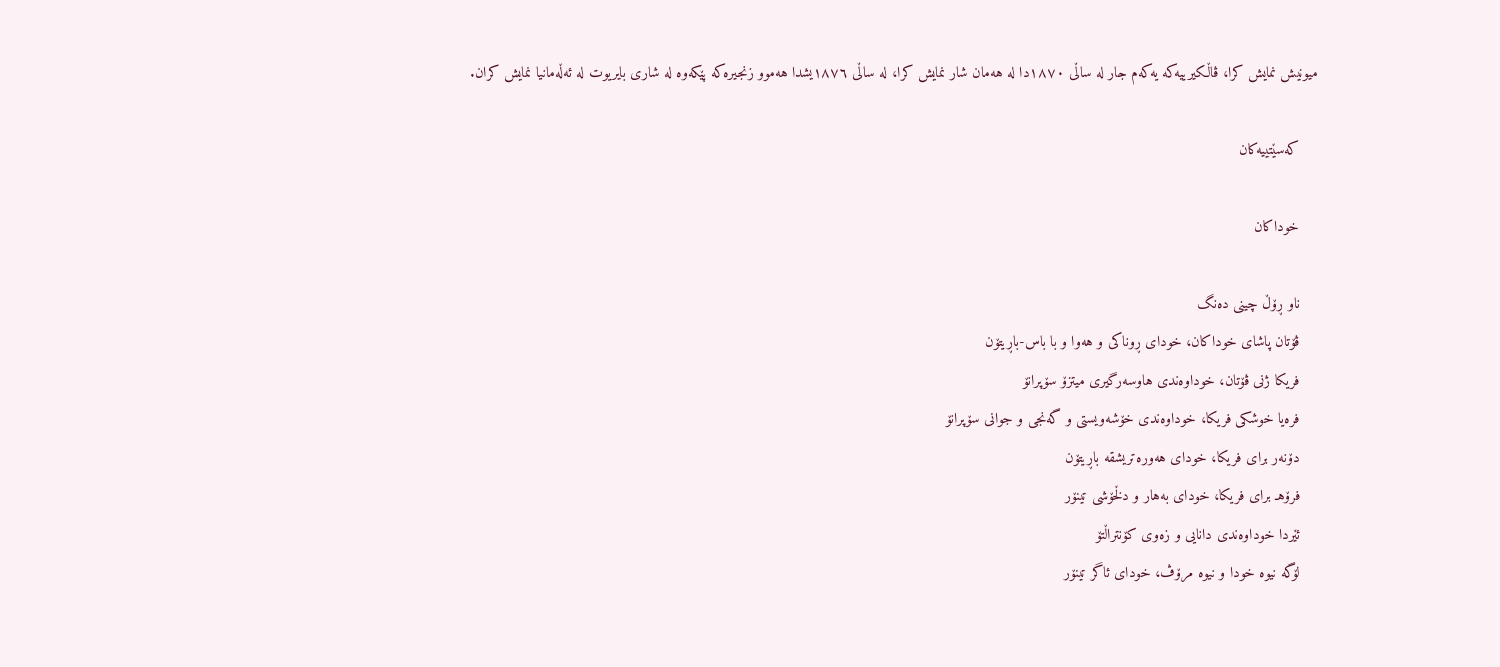میونیش نمایش كرا، ڤاڵكیرییەكە یەكەم جار لە ساڵی ١٨٧٠دا لە هەمان شار نمایش كرا، لە ساڵی ١٨٧٦یشدا هەموو زنجیرەكە پێكەوە لە شاری بایریوت لە ئەڵەمانیا نمایش كران.

    کەسێتییەکان

    خوداكان

    ناو ڕۆڵ چینی دەنگ
    ڤۆتان پاشای خوداكان، خودای ڕوناكی و هەوا و با باس-باڕیتۆن
    فریكا ژنی ڤۆتان، خوداوەندی هاوسەرگیری میتزۆ سۆپرانۆ
    فرەیا خوشكی فریكا، خوداوەندی خۆشەویستی و گەنجی و جوانی سۆپرانۆ
    دۆنەر برای فریكا، خودای هەورەتریشقە باڕیتۆن
    فرۆهـ برای فریكا، خودای بەهار و دڵخۆشی تینۆر
    ئێردا خوداوەندی دانایی و زەوی كۆنتراڵتۆ
    لۆگە نیوە خودا و نیوە مرۆڤ، خودای ئاگر تینۆر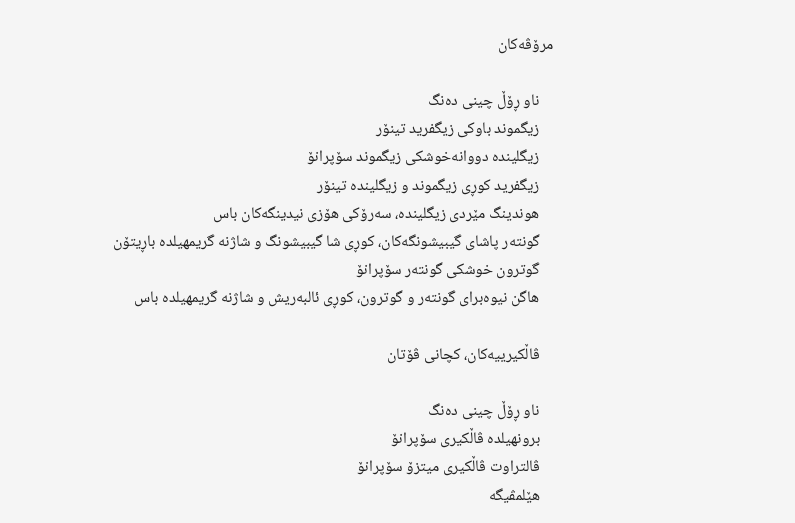مرۆڤەكان

    ناو ڕۆڵ چینی دەنگ
    زیگموند باوكی زیگفرید تینۆر
    زیگلیندە دووانەخوشكی زیگموند سۆپرانۆ
    زیگفرید كوڕی زیگموند و زیگلیندە تینۆر
    هوندینگ مێردی زیگلیندە، سەرۆکی هۆزی نیدینگەكان باس
    گونتەر پاشای گیبیشونگەكان، كوڕی شا گیبیشونگ و شاژنە گریمهیلدە باڕیتۆن
    گوترون خوشكی گونتەر سۆپرانۆ
    هاگن نیوەبرای گونتەر و گوترون، كوڕی ئالبەریش و شاژنە گریمهیلدە باس

    ڤاڵكیرییەكان، كچانی ڤۆتان

    ناو ڕۆڵ چینی دەنگ
    برونهیلدە ڤاڵكیری سۆپرانۆ
    ڤالتراوت ڤاڵكیری میتزۆ سۆپرانۆ
    هێلمڤیگە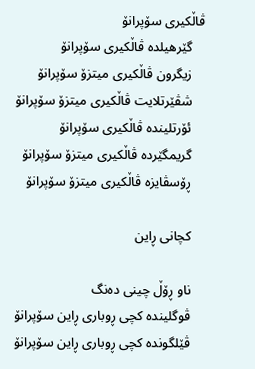ڤاڵكیری سۆپرانۆ
    گێرهیلدە ڤاڵكیری سۆپرانۆ
    زیگرون ڤاڵكیری میتزۆ سۆپرانۆ
    شڤێرتلایت ڤاڵكیری میتزۆ سۆپرانۆ
    ئۆرتلیندە ڤاڵكیری سۆپرانۆ
    گریمگێردە ڤاڵكیری میتزۆ سۆپرانۆ
    ڕۆسڤایزە ڤاڵكیری میتزۆ سۆپرانۆ

    كچانی ڕاین

    ناو ڕۆڵ چینی دەنگ
    ڤوگلیندە كچی ڕوباری ڕاین سۆپرانۆ
    ڤێلگوندە كچی ڕوباری ڕاین سۆپرانۆ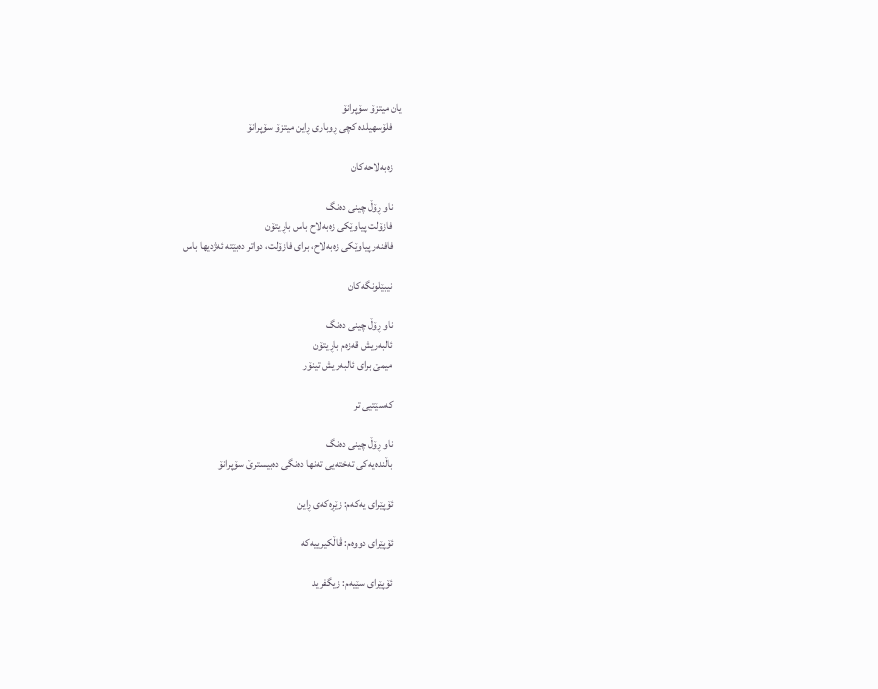یان میتزۆ سۆپرانۆ
    فلۆسهیلدە كچی ڕوباری ڕاین میتزۆ سۆپرانۆ

    زەبەلاحەكان

    ناو ڕۆڵ چینی دەنگ
    فازۆلت پیاوێكی زەبەلاح باس باڕیتۆن
    فافنەر پیاوێكی زەبەلاح، برای فازۆلت، دواتر دەبێتە ئەژدیها باس

    نیبێلونگەكان

    ناو ڕۆڵ چینی دەنگ
    ئالبەریش قەزەم باڕیتۆن
    میمێ برای ئالبەریش تینۆر

    کەسێتیی تر

    ناو ڕۆڵ چینی دەنگ
    باڵندەیەكی تەختەیی تەنها دەنگی دەبیسترێ سۆپرانۆ

    ئۆپێرای یەکەم: زێڕەکەی ڕاین

    ئۆپێرای دووەم: ڤاڵکیرییەکە

    ئۆپێرای سێیەم: زیگفرید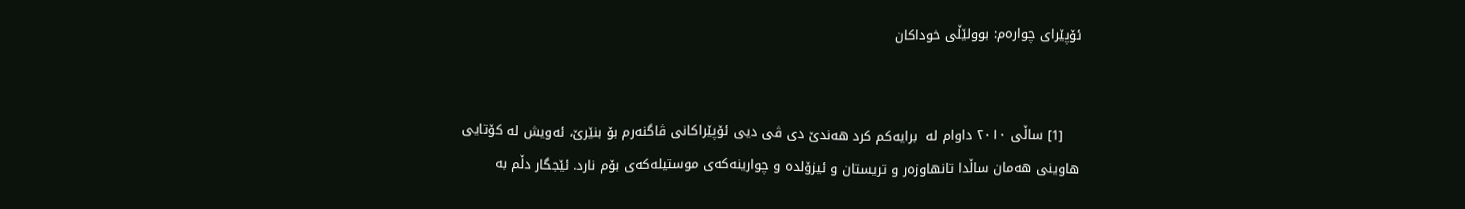ئۆپێرای چوارەم: بوولێڵی خوداکان


    [1] ساڵی ٢٠١٠ داوام لە  برایەکم کرد هەندێ دی ڤی دیی ئۆپێراکانی ڤاگنەرم بۆ بنێرێ، ئەویش لە کۆتایی هاوینی هەمان ساڵدا تانهاوزەر و تریستان و ئیزۆلدە و چوارینەکەی موستیلەکەی بۆم نارد. ئێجگار دڵم بە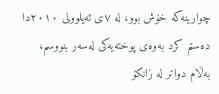چوارینەکە خۆش بوو، لە ٧ی ئەیلوولی ٢٠١٠دا دەستم کرد بەوەی پوختەیەکی لەسەر بنووسم، بەڵام دواتر لە زانکۆ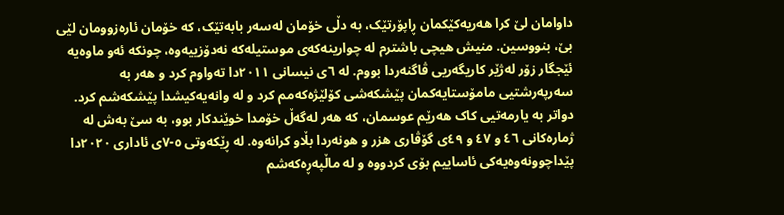داوامان لێ کرا هەریەکێکمان ڕاپۆرتێک، بە دڵی خۆمان لەسەر بابەتێک، کە خۆمان ئارەزوومان لێی بێ، بنووسین. منیش هیچی باشترم لە چوارینەکەی موستیلەکە نەدۆزییەوە، چونکە ئەو ماوەیە ئێجگار زۆر لەژێر کاریگەریی ڤاگنەردا بووم. لە ٦ی نیسانی ٢٠١١دا تەواوم کرد و هەر بە سەرپەرشتیی مامۆستایەکمان پێشکەشی کۆلێژەکەمم کرد و لە وانەیەکیشدا پێشکەشم کرد. دواتر بە یارمەتیی کاک هەرێم عوسمان، کە هەر لەگەڵ خۆمدا خوێندکار بوو، بە سێ بەش لە ژمارەکانی ٤٦ و ٤٧ و ٤٩ی گۆڤاری هزر و هونەردا بڵاو کرانەوە. لە ڕێکەوتی ٥-٧ی ئاداری ٢٠٢٠دا پێداچوونەوەیەکی ئاساییم بۆی کردووە و لە ماڵپەڕەکەشم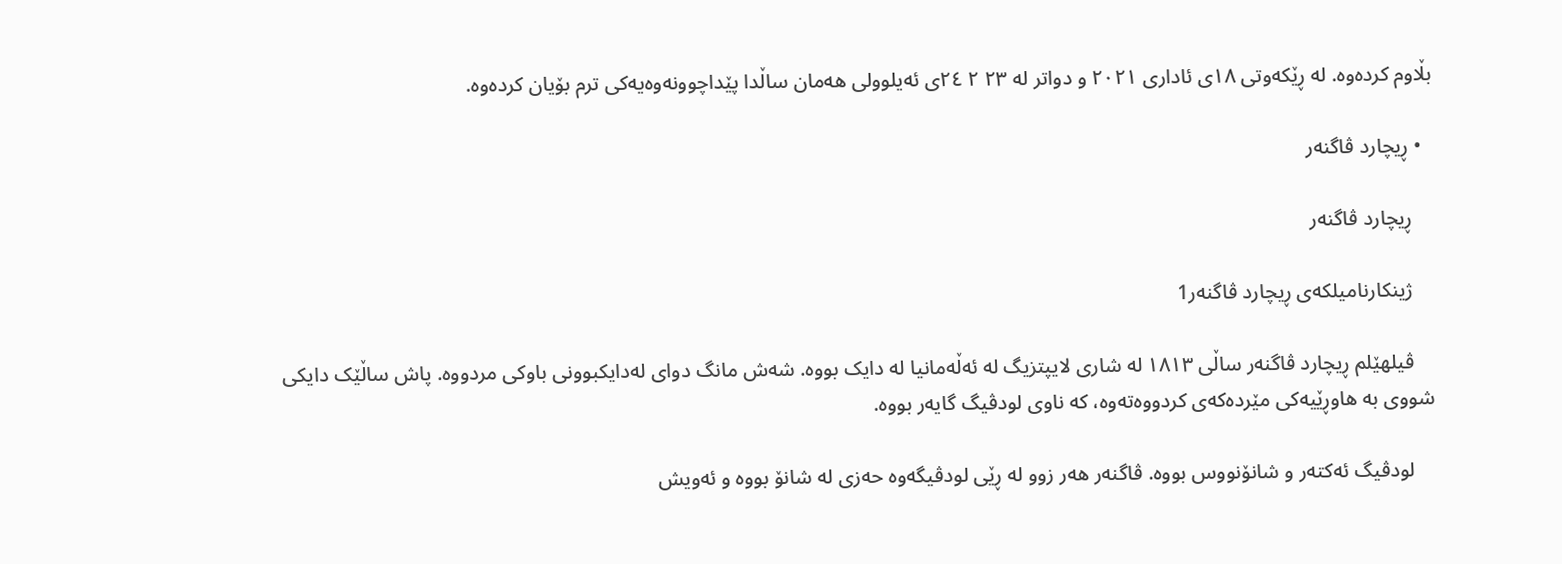بڵاوم کردەوە. لە ڕێکەوتی ١٨ی ئاداری ٢٠٢١ و دواتر لە ٢٣ ٢ ٢٤ی ئەیلوولی هەمان ساڵدا پێداچوونەوەیەکی ترم بۆیان کردەوە.

  • ڕیچارد ڤاگنه‌ر

    ڕیچارد ڤاگنه‌ر

    ژینکارنامیلکەی ڕیچارد ڤاگنه‌ر1

    ڤیلهێلم ڕیچارد ڤاگنەر ساڵی ١٨١٣ لە شاری لایپتزیگ لە ئەڵەمانیا لە دایک بووە. شەش مانگ دوای لەدایکبوونی باوکی مردووە. پاش ساڵێک دایکی شووی بە هاوڕێیەکی مێردەکەی کردووەتەوە، کە ناوی لودڤیگ گایەر بووە.

    لودڤیگ ئەکتەر و شانۆنووس بووە. ڤاگنەر هەر زوو لە ڕێی لودڤیگەوە حەزی لە شانۆ بووە و ئەویش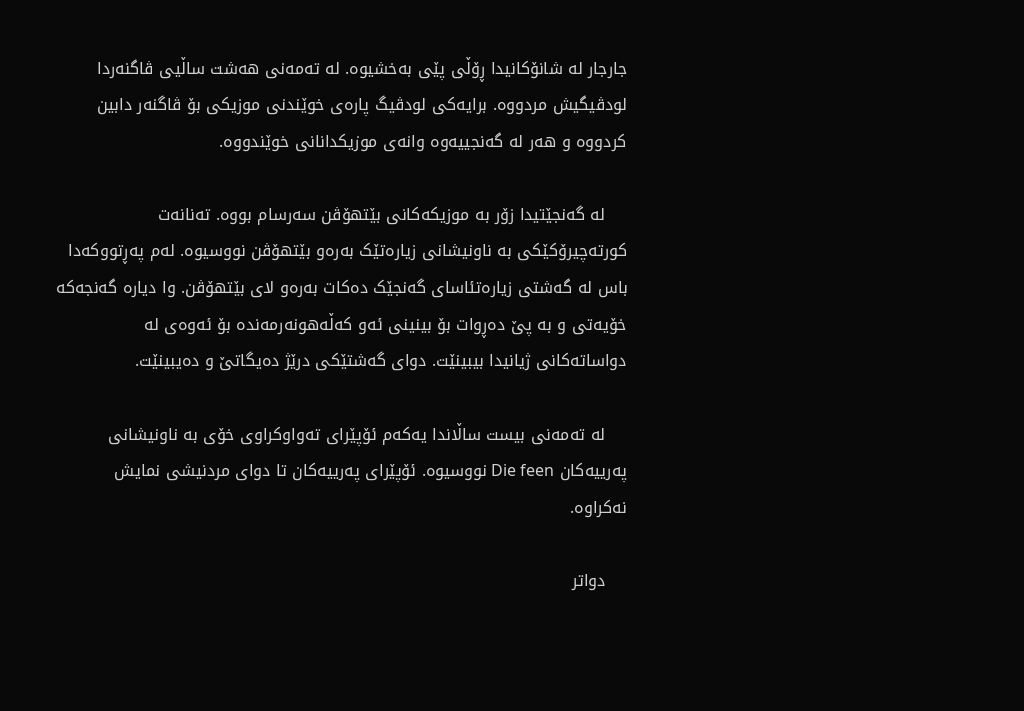جارجار لە شانۆکانیدا ڕۆڵی پێی بەخشیوە. لە تەمەنی هەشت ساڵیی ڤاگنەردا لودڤیگیش مردووە. برایەکی لودڤیگ پارەی خوێندنی موزیکی بۆ ڤاگنەر دابین کردووە و هەر لە گەنجییەوە وانەی موزیکدانانی خوێندووە.

    لە گەنجێتیدا زۆر بە موزیکەکانی بێتهۆڤن سەرسام بووە. تەنانەت کورتەچیرۆکێکی بە ناونیشانی زیارەتێک بەرەو بێتهۆڤن نووسیوە. لەم پەڕتووکەدا باس لە گەشتی زیارەتئاسای گەنجێک دەکات بەرەو لای بێتهۆڤن. وا دیارە گەنجەکە خۆیەتی و بە پێ دەڕوات بۆ بینینی ئەو کەڵەهونەرمەندە بۆ ئەوەی لە دواساتەکانی ژیانیدا بیبینێت. دوای گەشتێکی درێژ دەیگاتێ و دەیبینێت.

    لە تەمەنی بیست ساڵاندا یەکەم ئۆپێرای تەواوکراوی خۆی بە ناونیشانی پەرییەکان Die feen نووسیوە. ئۆپێرای پەرییەکان تا دوای مردنیشی نمایش نەکراوە.

    دواتر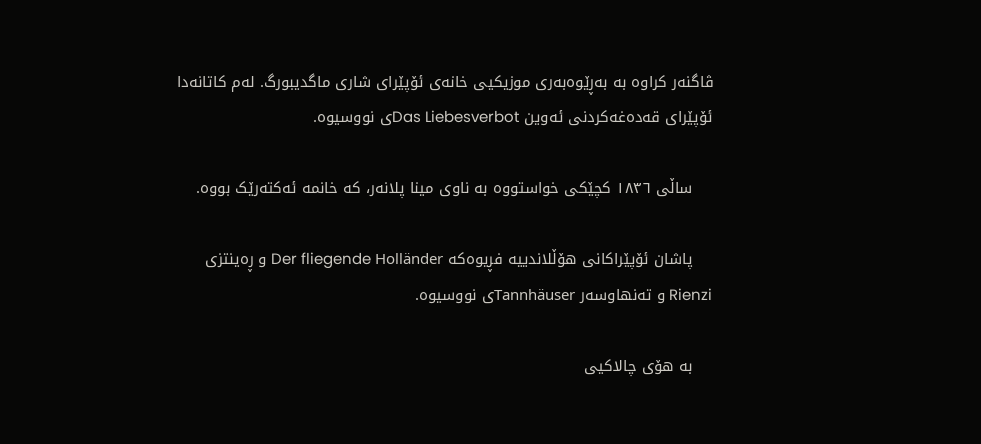ڤاگنەر کراوە بە بەڕێوەبەری موزیکیی خانەی ئۆپێرای شاری ماگدیبورگ. لەم کاتانەدا ئۆپێرای قەدەغەکردنی ئەوین Das Liebesverbotی نووسیوە.

    ساڵی ١٨٣٦ کچێکی خواستووە بە ناوی مینا پلانەر، کە خانمە ئەکتەرێک بووە.

    پاشان ئۆپێراکانی هۆڵلاندییە فڕیوەکە Der fliegende Holländer و ڕەینتزی Rienzi و تەنهاوسەر Tannhäuserی نووسیوە.

    بە هۆی چالاکیی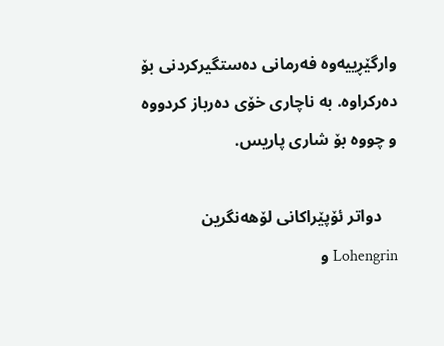وارگێڕییەوە فەرمانی دەستگیرکردنی بۆ دەرکراوە. بە ناچاری خۆی دەرباز کردووە و چووە بۆ شاری پاریس.

    دواتر ئۆپێراکانی لۆهەنگرین Lohengrin و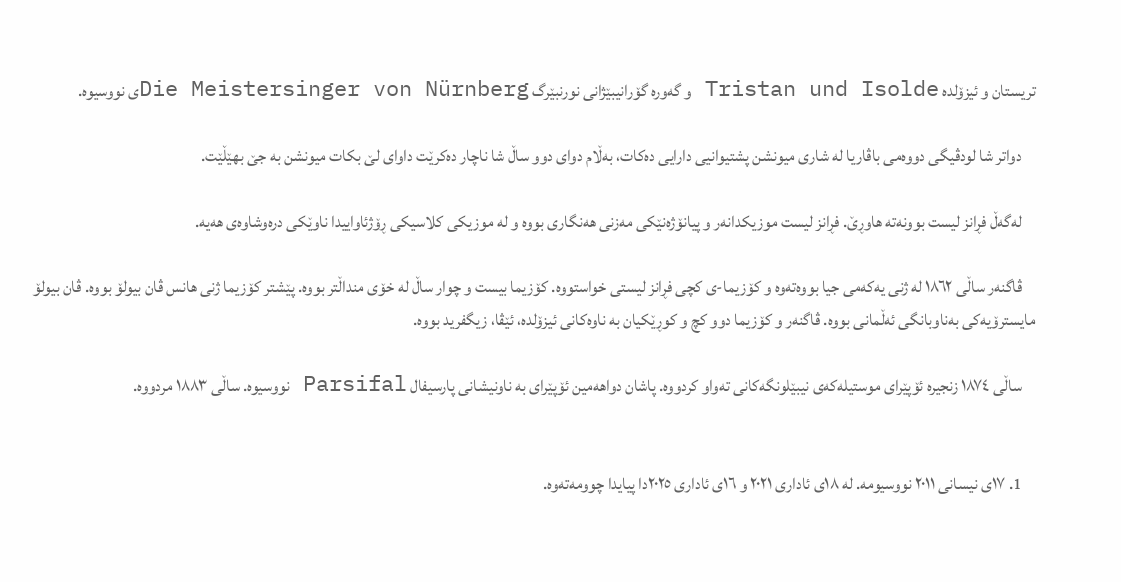تریستان و ئیزۆلدە Tristan und Isolde و گەورە گۆرانیبێژانی نورنبێرگ Die Meistersinger von Nürnbergی نووسیوە.

    دواتر شا لودڤیگی دووەمی باڤاریا لە شاری میونشن پشتیوانیی دارایی دەکات، بەڵام دوای دوو ساڵ شا ناچار دەکرێت داوای لێ بکات میونشن بە جێ بهێڵێت.

    لەگەڵ فڕانز لیست بوونەتە هاوڕێ. فڕانز لیست موزیکدانەر و پیانۆژەنێکی مەزنی هەنگاری بووە و لە موزیکی کلاسیکی ڕۆژئاواییدا ناوێکی درەوشاوەی هەیە.

    ڤاگنەر ساڵی ١٨٦٢ لە ژنی یەکەمی جیا بووەتەوە و کۆزیما-ی کچی فڕانز لیستی خواستووە. کۆزیما بیست و چوار ساڵ لە خۆی منداڵتر بووە. پێشتر کۆزیما ژنی هانس ڤان بیولۆ بووە. ڤان بیولۆ مایسترۆیەکی بەناوبانگی ئەڵمانی بووە. ڤاگنەر و کۆزیما دوو کچ و کوڕێکیان بە ناوەکانی ئیزۆلدە، ئێڤا، زیگفرید بووە.

    ساڵی ١٨٧٤ زنجیرە ئۆپێرای موستیلەکەی نیبێلونگەکانی تەواو کردووە. پاشان دواهەمین ئۆپێرای بە ناونیشانی پارسیفال Parsifal نووسیوە. ساڵی ١٨٨٣ مردووە.


    1. ١٧ی نیسانی ٢٠١١ نووسیومە. لە ١٨ی ئاداری ٢٠٢١ و ١٦ی ئاداری ٢٠٢٥دا پیایدا چوومەتەوە.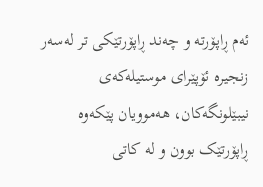ئەم ڕاپۆرتە و چەند ڕاپۆرتێکی تر لەسەر زنجیرە ئۆپێرای موستیلەکەی نیبێلونگەکان، هەموویان پێکەوە ڕاپۆرتێک بوون و لە کاتی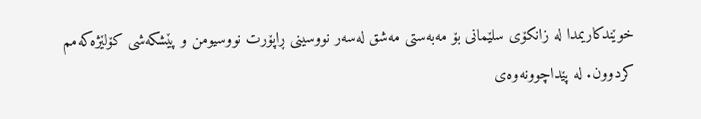خوێندکاریمدا لە زانکۆی سلێمانی بۆ مەبەستی مەشق لەسەر نووسینی ڕاپۆرت نووسیومن و پێشکەشی کۆلێژەکەمم کردوون. لە پێداچوونەوەی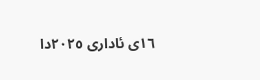١٦ی ئاداری ٢٠٢٥دا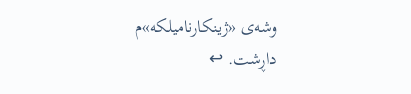وشەی «ژینکارنامیلکە»م داڕشت. ↩